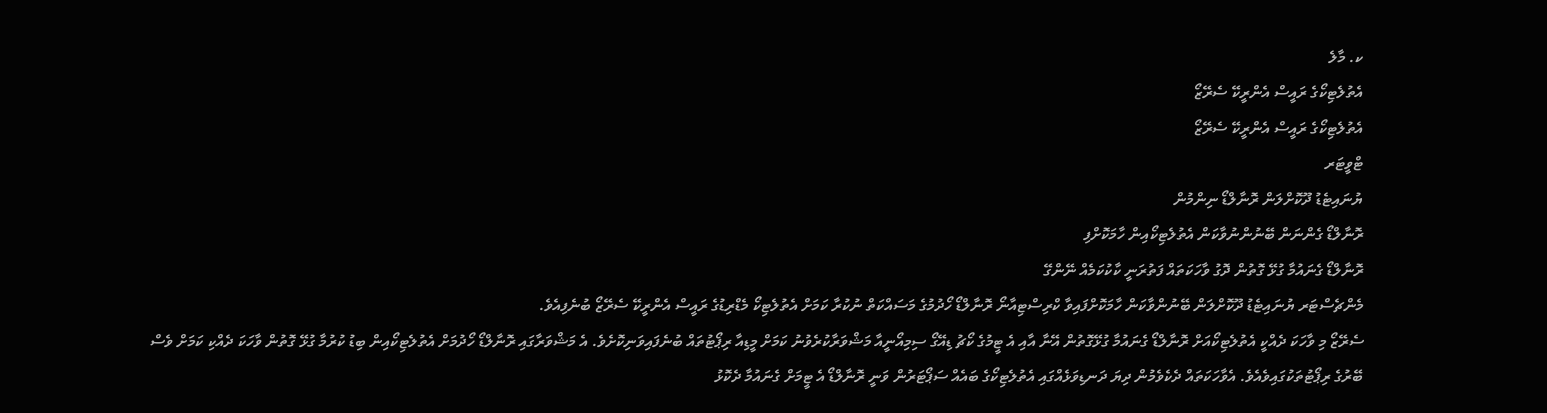ކ. މާލެ
އެތުލެޓިކޯގެ ރައީސް އެންރީކޭ ސެރޭޒޯ
އެތުލެޓިކޯގެ ރައީސް އެންރީކޭ ސެރޭޒޯ
ޓްވީޓަރ
ޔުނައިޓެޑު ދޫކޮށްލަން ރޮނާލްޑޯ ނިންމުން
ރޮނާލްޑޯ ގެންނަން ބޭނުންނުވާކަން އެތުލެޓިކޯއިން ހާމަކޮށްފި
ރޮނާލްޑޯ ގެނައުމާ ގުޅޭ ގޮތުން ދޮގު ވާހަކަތައް ފަތުރަނީ ކާކުކަމެއް ނޭންގޭ
މެންޗެސްޓަރ ޔުނައިޓެޑު ދޫކޮށްލަން ބޭނުންވާކަން ހާމަކޮށްފައިވާ ކްރިސްޓިއާނޯ ރޮނާލްޑޯ ހޯދުމުގެ މަސައްކަތް ނުކުރާ ކަމަށް އެތުލެޓިކޯ މެޑްރިޑުގެ ރައީސް އެންރީކޭ ސެރޭޒޯ ބުނެފިއެވެ.
ސެރޭޒޯ މި ވާހަކަ ދެއްކީ އެތުލެޓިކޯއަށް ރޮނާލްޑޯ ގެނައުމާ ގުޅޭގޮތުން އޭނާ އާއި އެ ޓީމުގެ ކޯޗު ޑިއޭގޯ ސިމިއޯނީއާ މަޝްވަރާކުރެވުނު ކަމަށް މީޑިއާ ރިޕޯޓުތައް ބުނެފައިވަނިކޮށެވެ. އެ މަޝްވަރާގައި ރޮނާލްޑޯ ހޯދުމަށް އެތުލެޓިކޯއިން ބިޑު ކުރުމާ ގުޅޭ ގޮތުން ވާހަކަ ދެއްކި ކަމަށް ވެސް ބޭރުގެ ރިޕޯޓުތަކުގައިވެއެވެ. އެވާހަކަތައް ދެކެވެމުން ދިޔަ ދަނޑިވަޅެއްގައި އެތުލެޓިކޯގެ ބައެއް ސަޕޯޓަރުން ވަނީ ރޮނާލްޑޯ އެ ޓީމަށް ގެނައުމާ ދެކޮޅު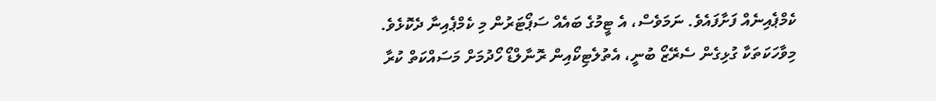ކެމްޕެއިނެއް ފަށާފައެވެ. ނަމަވެސް، އެ ޓީމުގެ ބައެއް ސަޕޯޓަރުން މި ކެމްޕެއިނާ ދެކޮޅެވެ.
މިވާހަކަތަކާ ގުޅިގެން ސެރޭޒޯ ބުނީ، އެތުލެޓިކޯއިން ރޮނާލްޑޯ ހޯދުމަށް މަސައްކަތް ކުރާ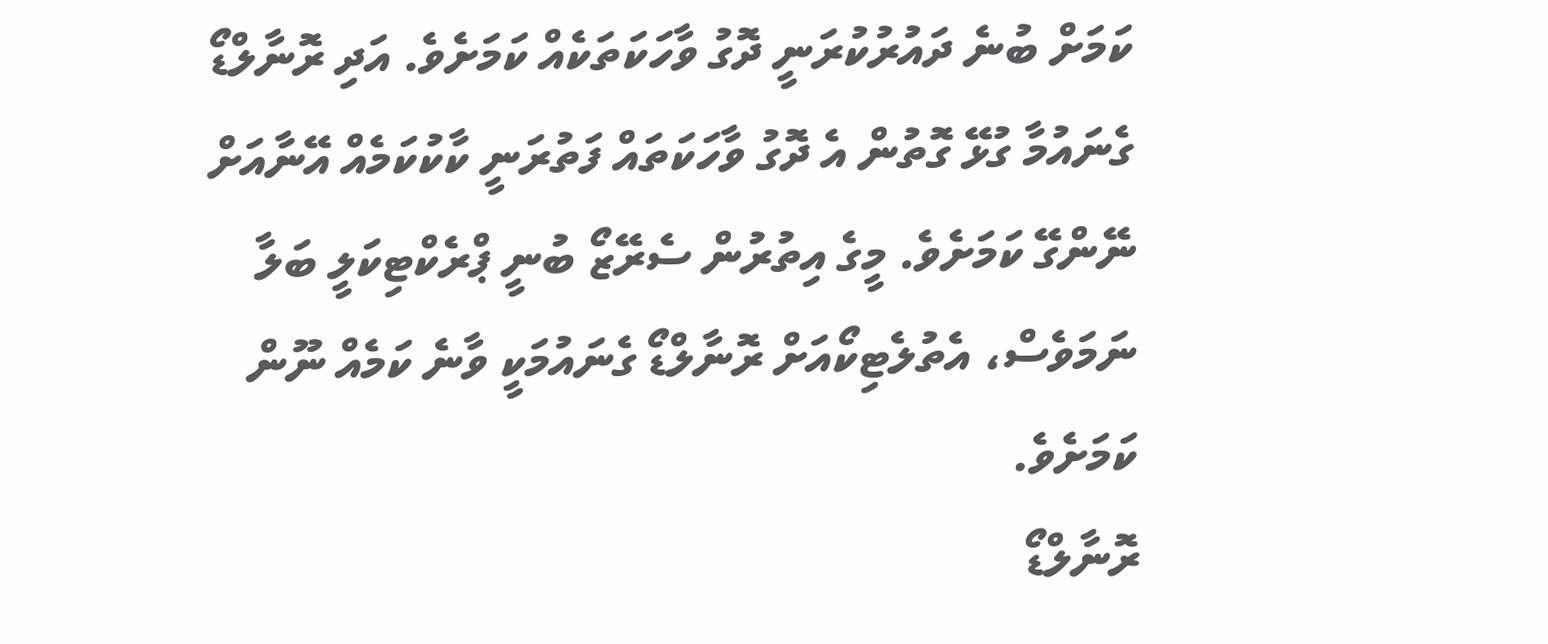ކަމަށް ބުނެ ދައުރުކުރަނީ ދޮގު ވާހަކަތަކެއް ކަމަށެވެ. އަދި ރޮނާލްޑޯ ގެނައުމާ ގުޅޭ ގޮތުން އެ ދޮގު ވާހަކަތައް ފަތުރަނީ ކާކުކަމެއް އޭނާއަށް ނޭންގޭ ކަމަށެވެ. މީގެ އިތުރުން ސެރޭޒޯ ބުނީ ޕްރެކްޓިކަލީ ބަލާ ނަމަވެސް، އެތުލެޓިކޯއަށް ރޮނާލްޑޯ ގެނައުމަކީ ވާނެ ކަމެއް ނޫން ކަމަށެވެ.
ރޮނާލްޑޯ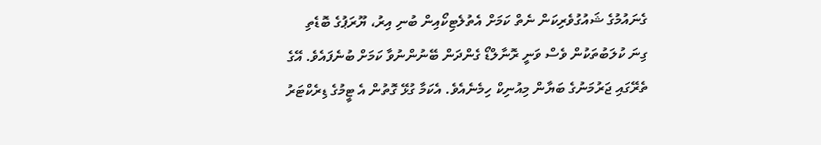ގެނައުމުގެ ޝައުގުވެރިކަން ނެތް ކަމަށް އެތުލެޓިކޯއިން ބުނި އިރު، ޔޫރަޕުގެ ބޮޑެތި ގިނަ ކުލަބުތަކުން ވެސް ވަނީ ރޮނާލްޑޯ ގެންދަން ބޭނުންނުވާ ކަމަށް ބުނެފައެވެ. އޭގެ ތެރޭގައި ޖަރުމަނުގެ ބަޔާން މިއުނިކް ހިމެނެއެވެ. އެކަމާ ގުޅޭ ގޮތުން އެ ޓީމުގެ ޑިރެކްޓަރު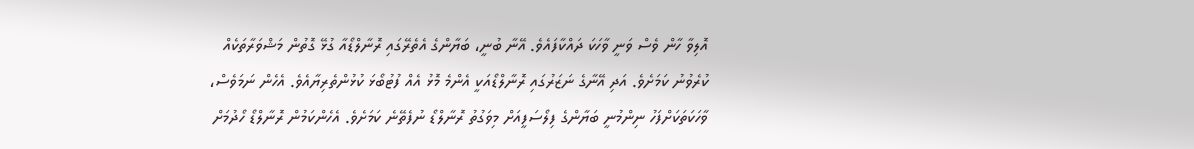އޮލިވާ ހާން ވެސް ވަނީ ވާހަކަ ދައްކާފައެވެ. އޭނާ ބުނީ، ބަޔާންގެ އެތެރޭގައި ރޮނާލްޑޯއާ ގުޅޭ ގޮތުން މަޝްވަރާތަކެއް ކުރެވުނު ކަމަށެވެ. އަދި އޭނާގެ ނަޒަރުގައި ރޮނާލްޑޯއަކީ އެންމެ މޮޅު އެއް ފުޓުބޯޅަ ކުޅުންތެރިޔާއެވެ. އެހެން ނަމަވެސް، ވާހަކަތަކަށްފަހު ނިންމުނީ ބަޔާންގެ ފިލޯސަފީއަށް މިވަގުތު ރޮނާލްޑޯ ނުފެތޭނެ ކަމަށެވެ. އެހެންކަމުން ރޮނާލްޑޯ ހޯދުމަށް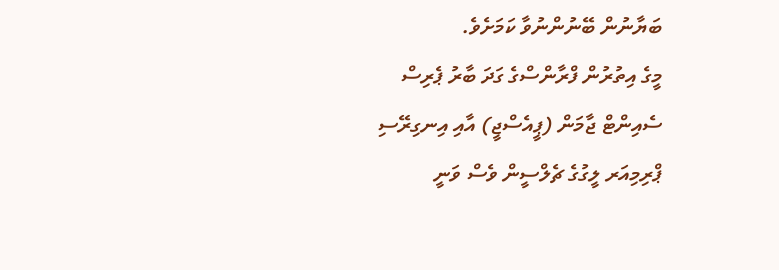ބަޔާނުން ބޭނުންނުވާ ކަމަށެވެ.
މީގެ އިތުރުން ފްރާންސްގެ ގަދަ ބާރު ޕެރިސް ސެއިންޓް ޖާމަން (ޕީއެސްޖީ) އާއި އިނގިރޭސި ޕްރިމިއަރ ލީގުގެ ޗެލްސީން ވެސް ވަނީ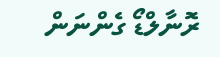ރޮނާލްޑޯ ގެންނަން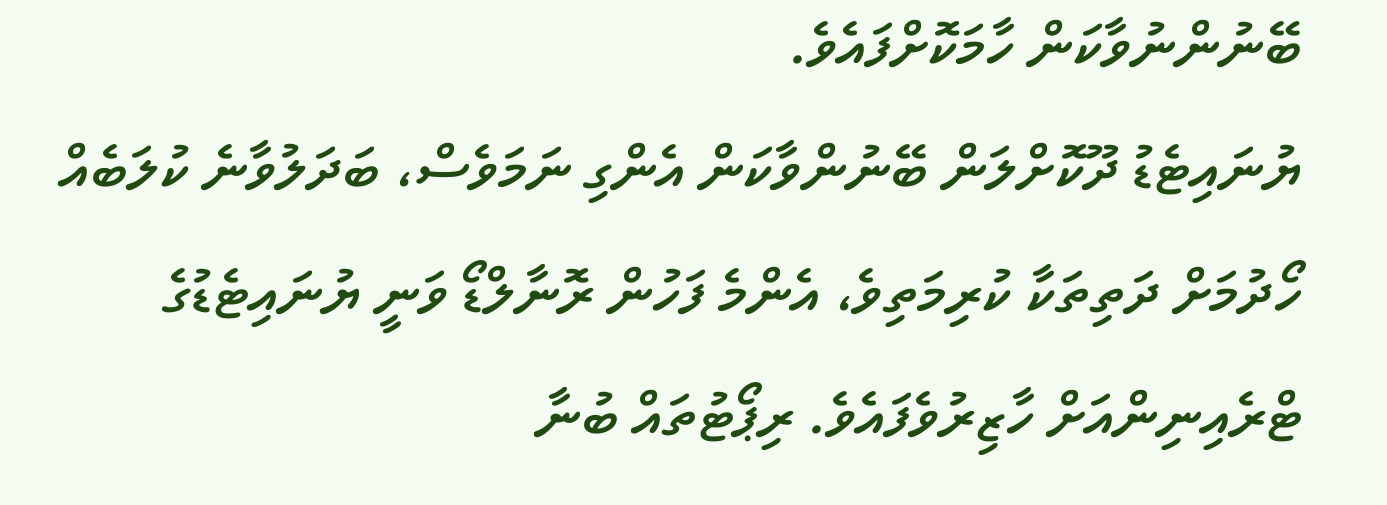ބޭނުންނުވާކަން ހާމަކޮށްފައެވެ.
ޔުނައިޓެޑު ދޫކޮށްލަން ބޭނުންވާކަން އެންގި ނަމަވެސް، ބަދަލުވާނެ ކުލަބެއް ހޯދުމަށް ދަތިތަކާ ކުރިމަތިވެ، އެންމެ ފަހުން ރޮނާލްޑޯ ވަނީ ޔުނައިޓެޑުގެ ޓްރެއިނިންއަށް ހާޒިރުވެފައެވެ. ރިޕޯޓުތައް ބުނާ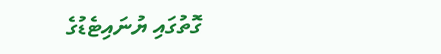ގޮތުގައި ޔުނައިޓެޑުގެ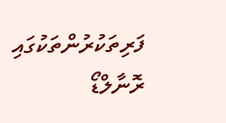ފަރިތަކުރުންތަކުގައި ރޮނާލްޑޯ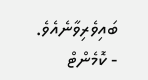ބައިވެރިވާނެއެވެ.
- ކޮމެންޓް